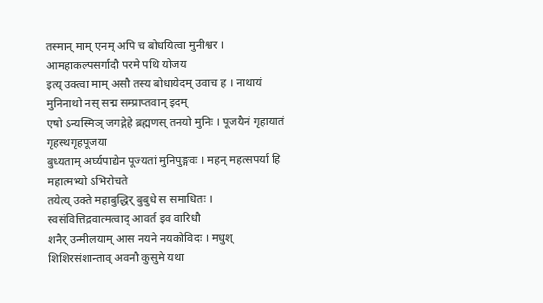तस्मान् माम् एनम् अपि च बोधयित्वा मुनीश्वर । आमहाकल्पसर्गादौ परमे पथि योजय
इत्य् उक्त्वा माम् असौ तस्य बोधायेदम् उवाच ह । नाथायं मुनिनाथो नस् सद्म सम्प्राप्तवान् इदम्
एषो ऽन्यस्मिञ् जगद्गेहे ब्रह्मणस् तनयो मुनिः । पूजयैनं गृहायातं गृहस्थगृहपूजया
बुध्यताम् अर्घ्यपाद्येन पूज्यतां मुनिपुङ्गवः । महन् महत्सपर्या हि महात्मभ्यो ऽभिरोचते
तयेत्य् उक्ते महाबुद्धिर् बुबुधे स समाधितः । स्वसंवित्तिद्रवात्मत्वाद् आवर्त इव वारिधौ
शनैर् उन्मीलयाम् आस नयने नयकोविदः । मधुश् शिशिरसंशान्ताव् अवनौ कुसुमे यथा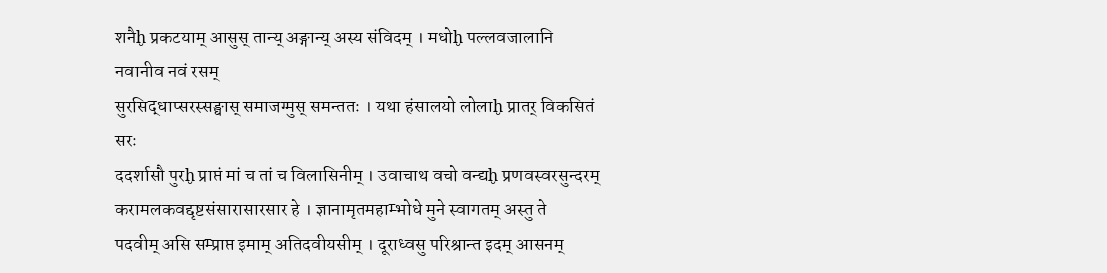शनैḫ प्रकटयाम् आसुस् तान्य् अङ्गान्य् अस्य संविदम् । मधोḫ पल्लवजालानि नवानीव नवं रसम्
सुरसिद्धाप्सरस्सङ्घास् समाजग्मुस् समन्ततः । यथा हंसालयो लोलाḫ प्रातर् विकसितं सरः
ददर्शासौ पुरḫ प्राप्तं मां च तां च विलासिनीम् । उवाचाथ वचो वन्द्यḫ प्रणवस्वरसुन्दरम्
करामलकवद्दृष्टसंसारासारसार हे । ज्ञानामृतमहाम्भोधे मुने स्वागतम् अस्तु ते
पदवीम् असि सम्प्राप्त इमाम् अतिदवीयसीम् । दूराध्वसु परिश्रान्त इदम् आसनम्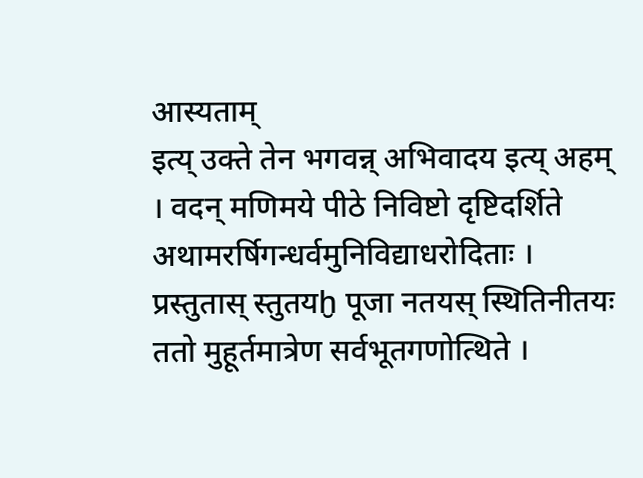आस्यताम्
इत्य् उक्ते तेन भगवन्न् अभिवादय इत्य् अहम् । वदन् मणिमये पीठे निविष्टो दृष्टिदर्शिते
अथामरर्षिगन्धर्वमुनिविद्याधरोदिताः । प्रस्तुतास् स्तुतयḫ पूजा नतयस् स्थितिनीतयः
ततो मुहूर्तमात्रेण सर्वभूतगणोत्थिते ।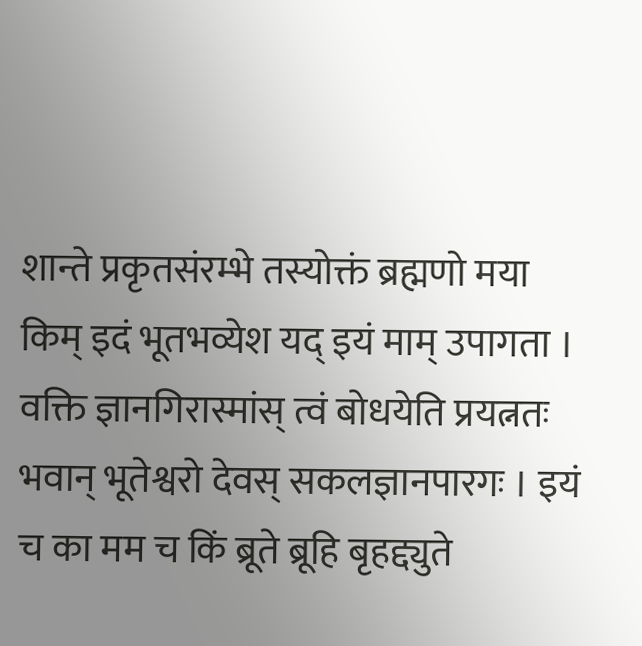शान्ते प्रकृतसंरम्भे तस्योक्तं ब्रह्मणो मया
किम् इदं भूतभव्येश यद् इयं माम् उपागता । वक्ति ज्ञानगिरास्मांस् त्वं बोधयेति प्रयत्नतः
भवान् भूतेश्वरो देवस् सकलज्ञानपारगः । इयं च का मम च किं ब्रूते ब्रूहि बृहद्द्युते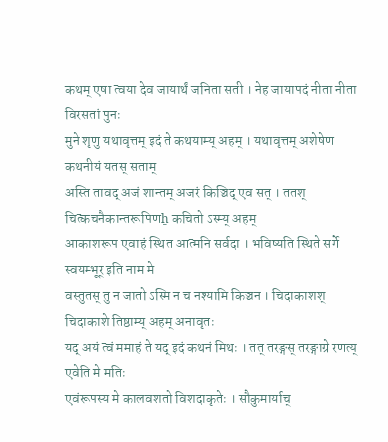कथम् एषा त्वया देव जायार्थं जनिता सती । नेह जायापदं नीता नीता विरसतां पुनः
मुने शृणु यथावृत्तम् इदं ते कथयाम्य् अहम् । यथावृत्तम् अशेषेण कथनीयं यतस् सताम्
अस्ति तावद् अजं शान्तम् अजरं किञ्चिद् एव सत् । ततश् चित्कचनैकान्तरूपिणẖ कचितो ऽस्म्य् अहम्
आकाशरूप एवाहं स्थित आत्मनि सर्वदा । भविष्यति स्थिते सर्गे स्वयम्भूर् इति नाम मे
वस्तुतस् तु न जातो ऽस्मि न च नश्यामि किञ्चन । चिदाकाशश् चिदाकाशे तिष्ठाम्य् अहम् अनावृतः
यद् अयं त्वं ममाहं ते यद् इदं कथनं मिथः । तत् तरङ्गस् तरङ्गाग्रे रणत्य् एवेति मे मतिः
एवंरूपस्य मे कालवशतो विशदाकृतेः । सौकुमार्याच्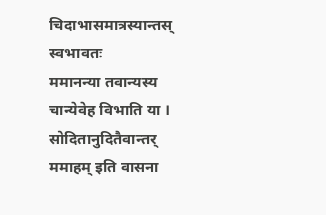चिदाभासमात्रस्यान्तस् स्वभावतः
ममानन्या तवान्यस्य चान्येवेह विभाति या । सोदितानुदितैवान्तर् ममाहम् इति वासना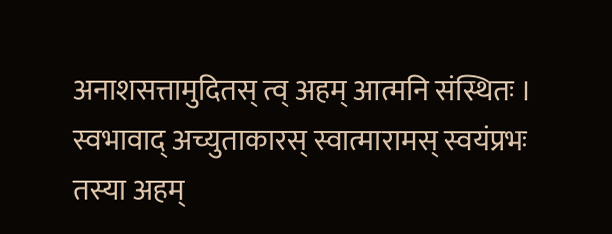अनाशसत्तामुदितस् त्व् अहम् आत्मनि संस्थितः । स्वभावाद् अच्युताकारस् स्वात्मारामस् स्वयंप्रभः
तस्या अहम्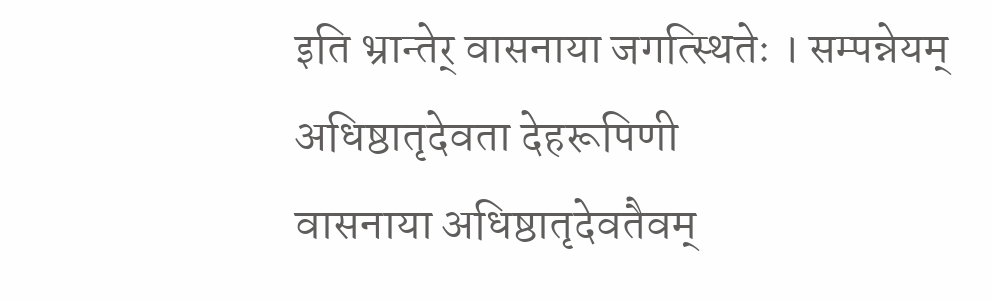इति भ्रान्तेर् वासनाया जगत्स्थितेः । सम्पन्नेयम् अधिष्ठातृदेवता देहरूपिणी
वासनाया अधिष्ठातृदेवतैवम्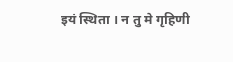इयं स्थिता । न तु मे गृहिणी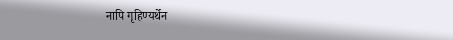नापि गृहिण्यर्थेन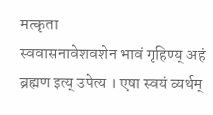मत्कृता
स्ववासनावेशवशेन भावं गृहिण्य् अहं ब्रह्मण इत्य् उपेत्य । एषा स्वयं व्यर्थम्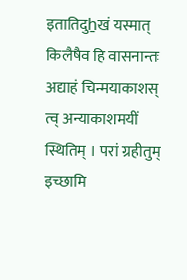इतातिदुẖखं यस्मात् किलैषैव हि वासनान्तः
अद्याहं चिन्मयाकाशस् त्व् अन्याकाशमयीं स्थितिम् । परां ग्रहीतुम् इच्छामि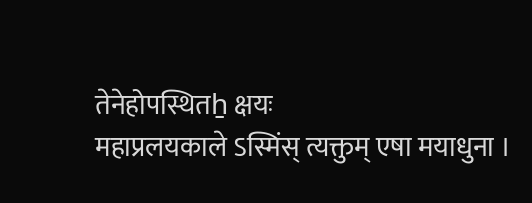तेनेहोपस्थितẖ क्षयः
महाप्रलयकाले ऽस्मिंस् त्यक्तुम् एषा मयाधुना ।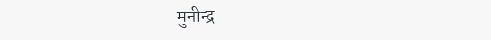मुनीन्द्र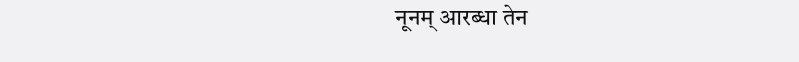नूनम् आरब्धा तेन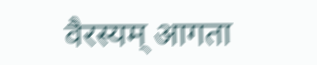वैरस्यम् आगता